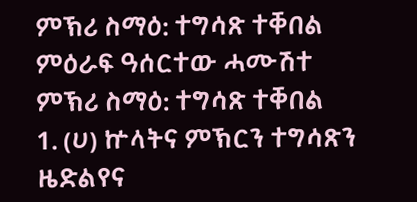ምኽሪ ስማዕ: ተግሳጽ ተቐበል
ምዕራፍ ዓሰርተው ሓሙሽተ
ምኽሪ ስማዕ: ተግሳጽ ተቐበል
1. (ሀ) ኵላትና ምኽርን ተግሳጽን ዜድልየና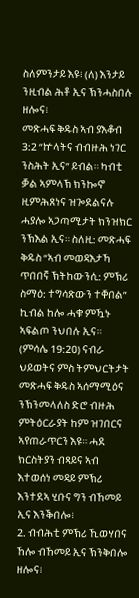ስለምንታይ እዩ፧ (ለ) እንታይ ንዚብል ሕቶ ኢና ኽንሓስበሉ ዘሎና፧
መጽሓፍ ቅዱስ ኣብ ያእቆብ 3:2 “ኵላትና ብብዙሕ ነገር ንስሕት ኢና” ይብል። ካብቲ ቓል ኣምላኽ ክንኰኖ ዚምሕጸነና ዝጐደልናሉ ሓያሎ ኣጋጣሚታት ክንዝክር ንኽእል ኢና። ስለዚ: መጽሓፍ ቅዱስ “ኣብ መወዳእታኻ ጥበበኛ ኽትከውንሲ: ምኽሪ ስማዕ: ተግሳጽውን ተቐበል” ኪብል ከሎ ሓቁ ምዃኑ ኣፍልጦ ንህበሉ ኢና። (ምሳሌ 19:20) ናብራ ህይወትና ምስ ትምህርትታት መጽሓፍ ቅዱስ ኣሰማሚዕና ንኽንመላለስ ድሮ ብዙሕ ምትዕርራያት ከም ዝገበርና ኣየጠራጥርን እዩ። ሓደ ክርስትያን ብጻይና ኣብ እተወሰነ መዳይ ምኽሪ እንተደኣ ሂቡና ግን ብኸመይ ኢና እንቕበሎ፧
2. ብብሕቲ ምኽሪ ኺወሃበና ኸሎ ብኸመይ ኢና ኽንቅበሎ ዘሎና፧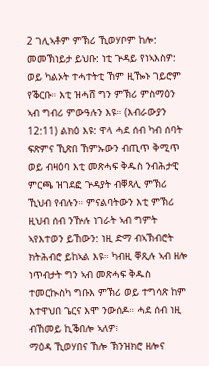2 ገሊኣቶም ምኽሪ ኺወሃቦም ከሎ: መመኽነይታ ይህቡ: ነቲ ጕዳይ የነኣእስዎ: ወይ ካልኦት ተሓተትቲ ኸም ዚዀኑ ገይሮም የቕርቡ። እቲ ዝሓሸ ግን ምኽሪ ምስማዕን ኣብ ግብሪ ምውዓሉን እዩ። (እብራውያን 12:11) ልክዕ እዩ: ዋላ ሓደ ሰብ ካብ ሰባት ፍጽምና ኺጽበ ኸምኡውን ብጢጥ ቅሚጥ ወይ ብዛዕባ እቲ መጽሓፍ ቅዱስ ንብሕታዊ ምርጫ ዝገደፎ ጕዳያት ብቐጻሊ ምኽሪ ኺህብ የብሉን። ምናልባትውን እቲ ምኽሪ ዚህብ ሰብ ንዅሉ ነገራት ኣብ ግምት ኣየእተወን ይኸውን: ነዚ ድማ ብኣኽብሮት ክትሕብሮ ይከኣል እዩ። ካብዚ ቐጺሉ ኣብ ዘሎ ነጥብታት ግን ኣብ መጽሓፍ ቅዱስ ተመርኲስካ ግቡእ ምኽሪ ወይ ተግሳጽ ከም እተዋህበ ጌርና እሞ ንውሰዶ። ሓደ ሰብ ነዚ ብኸመይ ኪቕበሎ ኣለዎ፧
ማዕዳ ኺወሃበና ኸሎ ኽንዝክሮ ዘሎና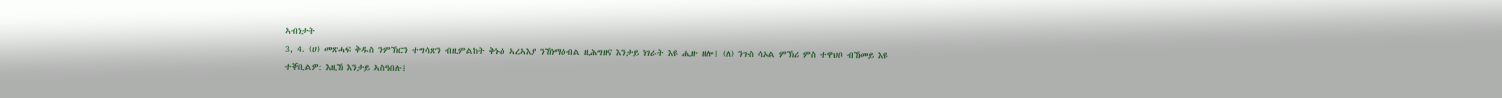ኣብነታት
3, 4. (ሀ) መጽሓፍ ቅዱስ ንምኽርን ተግሳጽን ብዚምልከት ቅኑዕ ኣረኣእያ ንኸነማዕብል ዚሕግዘና እንታይ ነገራት እዩ ሒዙ ዘሎ፧ (ለ) ንጉስ ሳኦል ምኽሪ ምስ ተዋህቦ ብኸመይ እዩ ተቐቢልዎ: እዚኸ እንታይ ኣስዓበሉ፧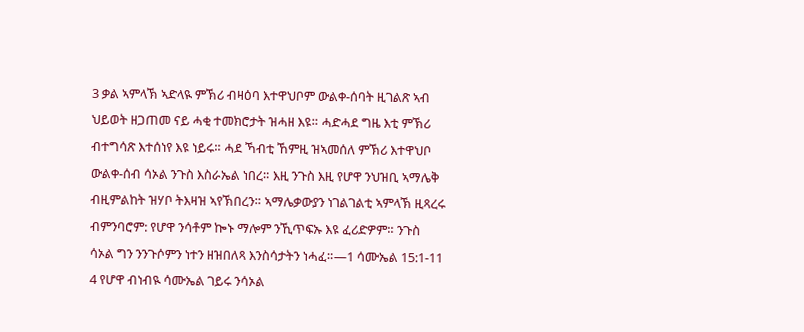3 ቃል ኣምላኽ ኣድላዪ ምኽሪ ብዛዕባ እተዋህቦም ውልቀ-ሰባት ዚገልጽ ኣብ ህይወት ዘጋጠመ ናይ ሓቂ ተመክሮታት ዝሓዘ እዩ። ሓድሓደ ግዜ እቲ ምኽሪ ብተግሳጽ እተሰነየ እዩ ነይሩ። ሓደ ኻብቲ ኸምዚ ዝኣመሰለ ምኽሪ እተዋህቦ ውልቀ-ሰብ ሳኦል ንጉስ እስራኤል ነበረ። እዚ ንጉስ እዚ የሆዋ ንህዝቢ ኣማሌቅ ብዚምልከት ዝሃቦ ትእዛዝ ኣየኽበረን። ኣማሌቃውያን ነገልገልቲ ኣምላኽ ዚጻረሩ ብምንባሮም: የሆዋ ንሳቶም ኰኑ ማሎም ንኺጥፍኡ እዩ ፈሪድዎም። ንጉስ ሳኦል ግን ንንጉሶምን ነተን ዘዝበለጻ እንስሳታትን ነሓፈ።—1 ሳሙኤል 15:1-11
4 የሆዋ ብነብዪ ሳሙኤል ገይሩ ንሳኦል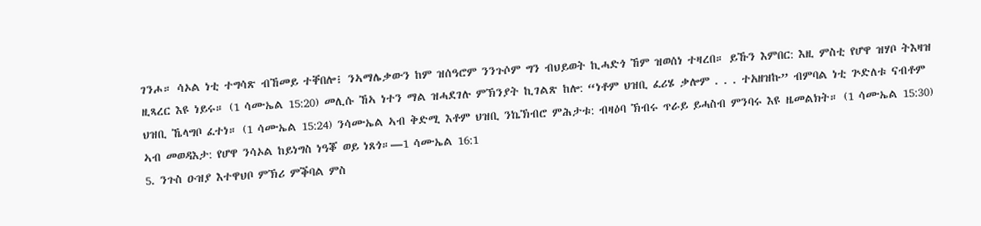ገንሖ። ሳኦል ነቲ ተግሳጽ ብኸመይ ተቐበሎ፧ ንኣማሌቃውን ከም ዝሰዓሮም ንንጉሶም ግን ብህይወት ኪሓድጎ ኸም ዝወሰነ ተዛረበ። ይኹን እምበር: እዚ ምስቲ የሆዋ ዝሃቦ ትእዛዝ ዚጻረር እዩ ነይሩ። (1 ሳሙኤል 15:20) መሊሱ ኸኣ ነተን ማል ዝሓደገሉ ምኽንያት ኪገልጽ ከሎ: “ነቶም ህዝቢ ፈሪሄ ቃሎም . . . ተአዘዝኩ” ብምባል ነቲ ጕድለቱ ናብቶም ህዝቢ ኼላግቦ ፈተነ። (1 ሳሙኤል 15:24) ንሳሙኤል ኣብ ቅድሚ እቶም ህዝቢ ንኬኽብሮ ምሕታቱ: ብዛዕባ ኽብሩ ጥራይ ይሓስብ ምንባሩ እዩ ዜመልክት። (1 ሳሙኤል 15:30) ኣብ መወዳእታ: የሆዋ ንሳኦል ከይነግስ ነዓቖ ወይ ነጸጎ።—1 ሳሙኤል 16:1
5. ንጉስ ዑዝያ እተዋህቦ ምኽሪ ምቕባል ምስ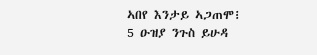ኣበየ እንታይ ኣጋጠሞ፧
5 ዑዝያ ንጉስ ይሁዳ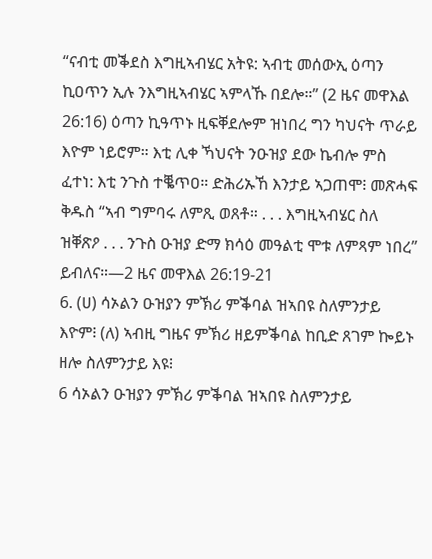“ናብቲ መቕደስ እግዚኣብሄር አትዩ: ኣብቲ መሰውኢ ዕጣን ኪዐጥን ኢሉ ንእግዚኣብሄር ኣምላኹ በደሎ።” (2 ዜና መዋእል 26:16) ዕጣን ኪዓጥኑ ዚፍቐደሎም ዝነበረ ግን ካህናት ጥራይ እዮም ነይሮም። እቲ ሊቀ ኻህናት ንዑዝያ ደው ኬብሎ ምስ ፈተነ: እቲ ንጉስ ተቘጥዐ። ድሕሪኡኸ እንታይ ኣጋጠሞ፧ መጽሓፍ ቅዱስ “ኣብ ግምባሩ ለምጺ ወጸቶ። . . . እግዚኣብሄር ስለ ዝቐጽዖ . . . ንጉስ ዑዝያ ድማ ክሳዕ መዓልቲ ሞቱ ለምጻም ነበረ” ይብለና።—2 ዜና መዋእል 26:19-21
6. (ሀ) ሳኦልን ዑዝያን ምኽሪ ምቕባል ዝኣበዩ ስለምንታይ እዮም፧ (ለ) ኣብዚ ግዜና ምኽሪ ዘይምቕባል ከቢድ ጸገም ኰይኑ ዘሎ ስለምንታይ እዩ፧
6 ሳኦልን ዑዝያን ምኽሪ ምቕባል ዝኣበዩ ስለምንታይ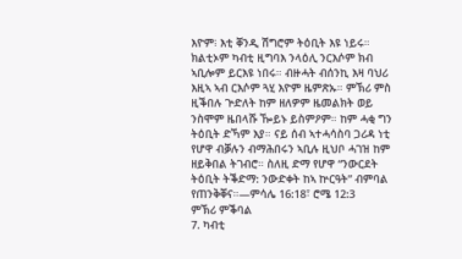እዮም፧ እቲ ቐንዲ ሽግሮም ትዕቢት እዩ ነይሩ። ክልቲኦም ካብቲ ዚግባእ ንላዕሊ ንርእሶም ክብ ኣቢሎም ይርእዩ ነበሩ። ብዙሓት ብሰንኪ እዛ ባህሪ እዚኣ ኣብ ርእሶም ጓሂ እዮም ዜምጽኡ። ምኽሪ ምስ ዚቕበሉ ጕድለት ከም ዘለዎም ዜመልክት ወይ ንስሞም ዜበላሹ ዀይኑ ይስምዖም። ከም ሓቂ ግን ትዕቢት ድኻም እያ። ናይ ሰብ ኣተሓሳስባ ጋሪዳ ነቲ የሆዋ ብቓሉን ብማሕበሩን ኣቢሉ ዚህቦ ሓገዝ ከም ዘይቅበል ትገብሮ። ስለዚ ድማ የሆዋ “ንውርደት ትዕቢት ትቕድማ: ንውድቀት ከኣ ኵርዓት” ብምባል የጠንቅቐና።—ምሳሌ 16:18፣ ሮሜ 12:3
ምኽሪ ምቕባል
7. ካብቲ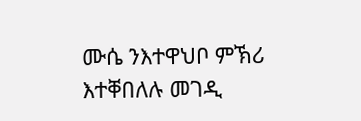ሙሴ ንእተዋህቦ ምኽሪ እተቐበለሉ መገዲ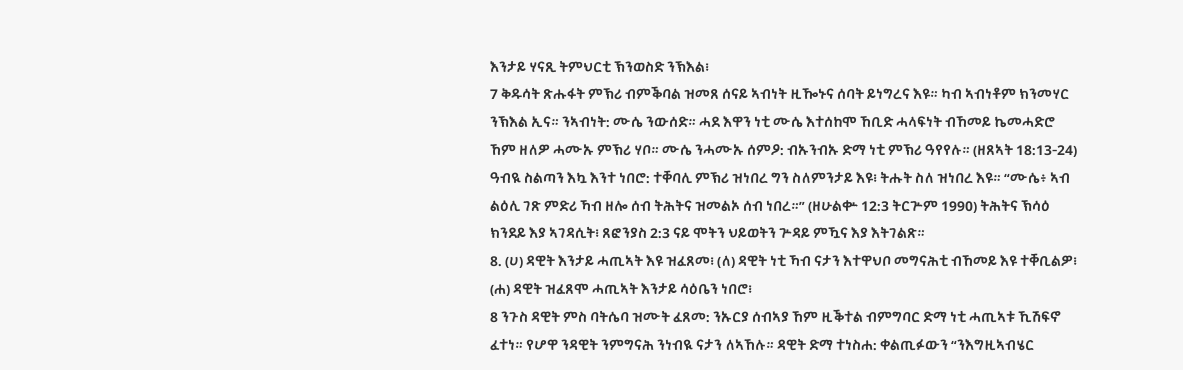እንታይ ሃናጺ ትምህርቲ ኽንወስድ ንኽእል፧
7 ቅዱሳት ጽሑፋት ምኽሪ ብምቕባል ዝመጸ ሰናይ ኣብነት ዚዀኑና ሰባት ይነግረና እዩ። ካብ ኣብነቶም ክንመሃር ንኽእል ኢና። ንኣብነት: ሙሴ ንውሰድ። ሓደ እዋን ነቲ ሙሴ እተሰከሞ ኸቢድ ሓላፍነት ብኸመይ ኬመሓድሮ ኸም ዘለዎ ሓሙኡ ምኽሪ ሃቦ። ሙሴ ንሓሙኡ ሰምዖ: ብኡንብኡ ድማ ነቲ ምኽሪ ዓየየሉ። (ዘጸኣት 18:13-24) ዓብዪ ስልጣን እኳ እንተ ነበሮ: ተቐባሊ ምኽሪ ዝነበረ ግን ስለምንታይ እዩ፧ ትሑት ስለ ዝነበረ እዩ። “ሙሴ፥ ኣብ ልዕሊ ገጽ ምድሪ ኻብ ዘሎ ሰብ ትሕትና ዝመልኦ ሰብ ነበረ።” (ዘሁልቍ 12:3 ትርጕም 1990) ትሕትና ኽሳዕ ክንደይ እያ ኣገዳሲት፧ ጸፎንያስ 2:3 ናይ ሞትን ህይወትን ጕዳይ ምዃና እያ እትገልጽ።
8. (ሀ) ዳዊት እንታይ ሓጢኣት እዩ ዝፈጸመ፧ (ለ) ዳዊት ነቲ ኻብ ናታን እተዋህቦ መግናሕቲ ብኸመይ እዩ ተቐቢልዎ፧ (ሐ) ዳዊት ዝፈጸሞ ሓጢኣት እንታይ ሳዕቤን ነበሮ፧
8 ንጉስ ዳዊት ምስ ባትሴባ ዝሙት ፈጸመ: ንኡርያ ሰብኣያ ኸም ዚቕተል ብምግባር ድማ ነቲ ሓጢኣቱ ኺሽፍኖ ፈተነ። የሆዋ ንዳዊት ንምግናሕ ንነብዪ ናታን ለኣኸሉ። ዳዊት ድማ ተነስሐ: ቀልጢፉውን “ንእግዚኣብሄር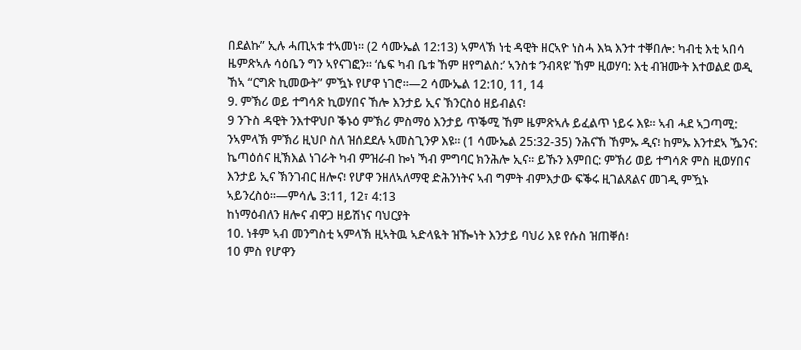በደልኩ” ኢሉ ሓጢኣቱ ተኣመነ። (2 ሳሙኤል 12:13) ኣምላኽ ነቲ ዳዊት ዘርኣዮ ነስሓ እኳ እንተ ተቐበሎ: ካብቲ እቲ ኣበሳ ዜምጽኣሉ ሳዕቤን ግን ኣየናገፎን። ‘ሴፍ ካብ ቤቱ ኸም ዘየግልስ:’ ኣንስቱ ‘ንብጻዩ’ ኸም ዚወሃባ: እቲ ብዝሙት እተወልደ ወዲ ኸኣ “ርግጽ ኪመውት” ምዃኑ የሆዋ ነገሮ።—2 ሳሙኤል 12:10, 11, 14
9. ምኽሪ ወይ ተግሳጽ ኪወሃበና ኸሎ እንታይ ኢና ኽንርስዕ ዘይብልና፧
9 ንጉስ ዳዊት ንእተዋህቦ ቕኑዕ ምኽሪ ምስማዕ እንታይ ጥቕሚ ኸም ዜምጽኣሉ ይፈልጥ ነይሩ እዩ። ኣብ ሓደ ኣጋጣሚ: ንኣምላኽ ምኽሪ ዚህቦ ስለ ዝሰደደሉ ኣመስጊንዎ እዩ። (1 ሳሙኤል 25:32-35) ንሕናኸ ኸምኡ ዲና፧ ከምኡ እንተደኣ ዄንና: ኬጣዕሰና ዚኽእል ነገራት ካብ ምዝራብ ኰነ ኻብ ምግባር ክንሕሎ ኢና። ይኹን እምበር: ምኽሪ ወይ ተግሳጽ ምስ ዚወሃበና እንታይ ኢና ኽንገብር ዘሎና፧ የሆዋ ንዘለኣለማዊ ድሕንነትና ኣብ ግምት ብምእታው ፍቕሩ ዚገልጸልና መገዲ ምዃኑ ኣይንረስዕ።—ምሳሌ 3:11, 12፣ 4:13
ከነማዕብለን ዘሎና ብዋጋ ዘይሽነና ባህርያት
10. ነቶም ኣብ መንግስቲ ኣምላኽ ዚኣትዉ ኣድላዪት ዝዀነት እንታይ ባህሪ እዩ የሱስ ዝጠቐሰ፧
10 ምስ የሆዋን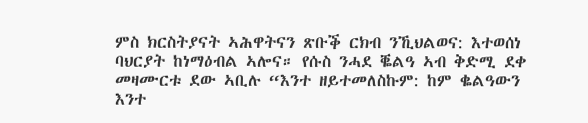ምስ ክርስትያናት ኣሕዋትናን ጽቡቕ ርክብ ንኺህልወና: እተወሰነ ባህርያት ከነማዕብል ኣሎና። የሱስ ንሓደ ቘልዓ ኣብ ቅድሚ ደቀ መዛሙርቱ ደው ኣቢሉ “እንተ ዘይተመለስኩም: ከም ቈልዓውን እንተ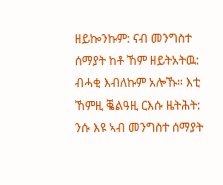ዘይኰንኩም: ናብ መንግስተ ሰማያት ከቶ ኸም ዘይትአትዉ: ብሓቂ እብለኩም አሎኹ። እቲ ኸምዚ ቘልዓዚ ርእሱ ዜትሕት: ንሱ እዩ ኣብ መንግስተ ሰማያት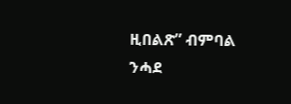ዚበልጽ” ብምባል ንሓደ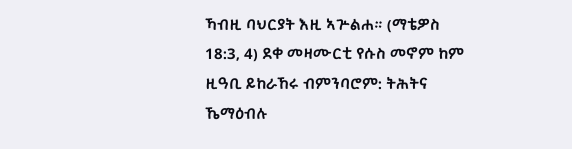ኻብዚ ባህርያት እዚ ኣጕልሐ። (ማቴዎስ 18:3, 4) ደቀ መዛሙርቲ የሱስ መኖም ከም ዚዓቢ ይከራኸሩ ብምንባሮም: ትሕትና ኼማዕብሉ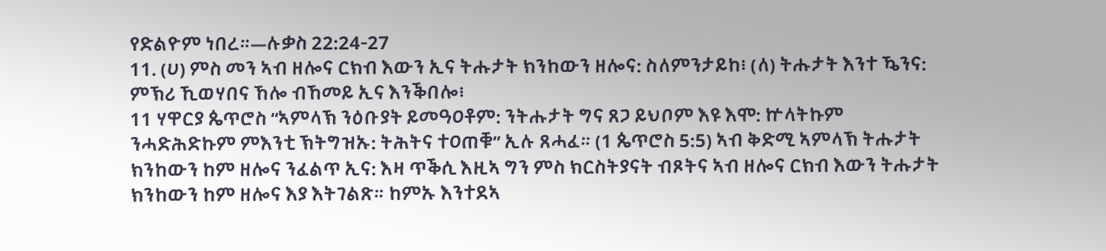የድልዮም ነበረ።—ሉቃስ 22:24-27
11. (ሀ) ምስ መን ኣብ ዘሎና ርክብ እውን ኢና ትሑታት ክንከውን ዘሎና: ስለምንታይከ፧ (ለ) ትሑታት እንተ ዄንና: ምኽሪ ኺወሃበና ኸሎ ብኸመይ ኢና እንቕበሎ፧
11 ሃዋርያ ጴጥሮስ “ኣምላኽ ንዕቡያት ይመዓዐቶም: ንትሑታት ግና ጸጋ ይህቦም እዩ እሞ: ኵላትኩም ንሓድሕድኩም ምእንቲ ኽትግዝኡ: ትሕትና ተዐጠቑ” ኢሉ ጸሓፈ። (1 ጴጥሮስ 5:5) ኣብ ቅድሚ ኣምላኽ ትሑታት ክንከውን ከም ዘሎና ንፈልጥ ኢና: እዛ ጥቕሲ እዚኣ ግን ምስ ክርስትያናት ብጾትና ኣብ ዘሎና ርክብ እውን ትሑታት ክንከውን ከም ዘሎና እያ እትገልጽ። ከምኡ እንተደኣ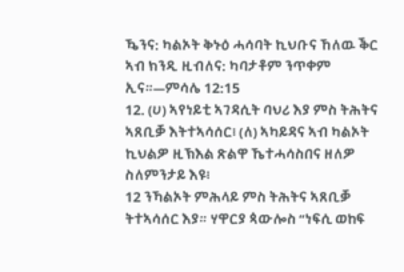ዄንና: ካልኦት ቅኑዕ ሓሳባት ኪህቡና ኸለዉ ቕር ኣብ ክንዲ ዚብለና: ካባታቶም ንጥቀም ኢና።—ምሳሌ 12:15
12. (ሀ) ኣየነይቲ ኣገዳሲት ባህሪ እያ ምስ ትሕትና ኣጸቢቓ እትተኣሳሰር፧ (ለ) ኣካይዳና ኣብ ካልኦት ኪህልዎ ዚኽእል ጽልዋ ኼተሓሳስበና ዘለዎ ስለምንታይ እዩ፧
12 ንኻልኦት ምሕላይ ምስ ትሕትና ኣጸቢቓ ትተኣሳሰር እያ። ሃዋርያ ጳውሎስ “ነፍሲ ወከፍ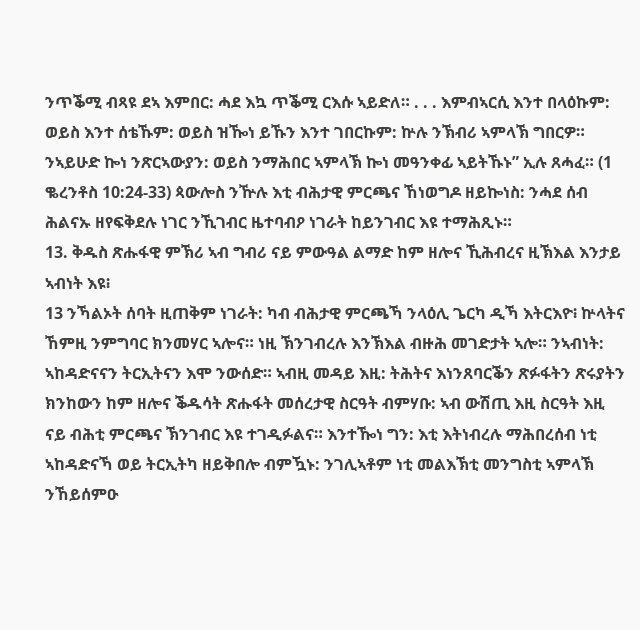ንጥቕሚ ብጻዩ ደኣ እምበር: ሓደ እኳ ጥቕሚ ርእሱ ኣይድለ። . . . እምብኣርሲ እንተ በላዕኩም: ወይስ እንተ ሰቴኹም: ወይስ ዝዀነ ይኹን እንተ ገበርኩም: ኵሉ ንኽብሪ ኣምላኽ ግበርዎ። ንኣይሁድ ኰነ ንጽርኣውያን: ወይስ ንማሕበር ኣምላኽ ኰነ መዓንቀፊ ኣይትኹኑ” ኢሉ ጸሓፈ። (1 ቈረንቶስ 10:24-33) ጳውሎስ ንዅሉ እቲ ብሕታዊ ምርጫና ኸነወግዶ ዘይኰነስ: ንሓደ ሰብ ሕልናኡ ዘየፍቅደሉ ነገር ንኺገብር ዜተባብዖ ነገራት ከይንገብር እዩ ተማሕጺኑ።
13. ቅዱስ ጽሑፋዊ ምኽሪ ኣብ ግብሪ ናይ ምውዓል ልማድ ከም ዘሎና ኺሕብረና ዚኽእል እንታይ ኣብነት እዩ፧
13 ንኻልኦት ሰባት ዚጠቅም ነገራት: ካብ ብሕታዊ ምርጫኻ ንላዕሊ ጌርካ ዲኻ እትርእዮ፧ ኵላትና ኸምዚ ንምግባር ክንመሃር ኣሎና። ነዚ ኽንገብረሉ እንኽእል ብዙሕ መገድታት ኣሎ። ንኣብነት: ኣከዳድናናን ትርኢትናን እሞ ንውሰድ። ኣብዚ መዳይ እዚ: ትሕትና እነንጸባርቕን ጽፉፋትን ጽሩያትን ክንከውን ከም ዘሎና ቕዱሳት ጽሑፋት መሰረታዊ ስርዓት ብምሃቡ: ኣብ ውሽጢ እዚ ስርዓት እዚ ናይ ብሕቲ ምርጫና ኽንገብር እዩ ተገዲፉልና። እንተዀነ ግን: እቲ እትነብረሉ ማሕበረሰብ ነቲ ኣከዳድናኻ ወይ ትርኢትካ ዘይቅበሎ ብምዃኑ: ንገሊኣቶም ነቲ መልእኽቲ መንግስቲ ኣምላኽ ንኸይሰምዑ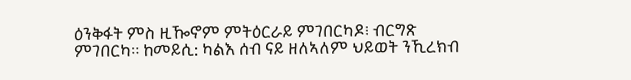ዕንቅፋት ምስ ዚዀኖም ምትዕርራይ ምገበርካዶ፧ ብርግጽ ምገበርካ። ከመይሲ: ካልእ ሰብ ናይ ዘለኣለም ህይወት ንኺረክብ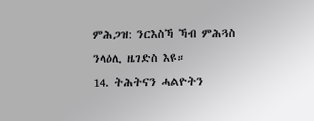ምሕጋዝ: ንርእስኻ ኻብ ምሕጓስ ንላዕሊ ዜገድስ እዩ።
14. ትሕትናን ሓልዮትን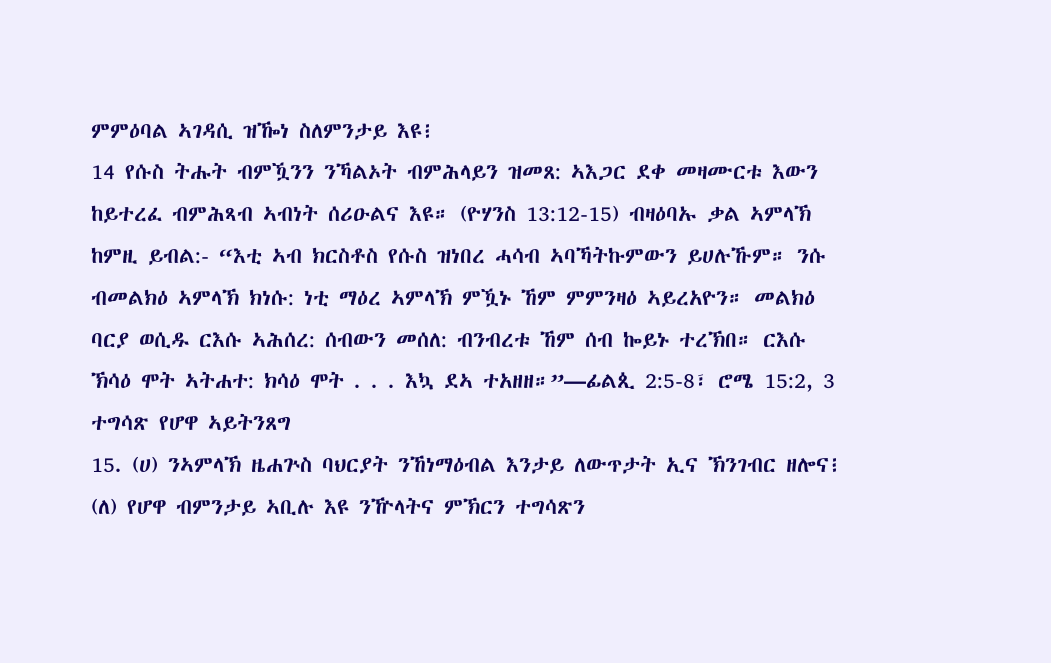ምምዕባል ኣገዳሲ ዝዀነ ስለምንታይ እዩ፧
14 የሱስ ትሑት ብምዃንን ንኻልኦት ብምሕላይን ዝመጸ: ኣእጋር ደቀ መዛሙርቱ እውን ከይተረፈ ብምሕጻብ ኣብነት ሰሪዑልና እዩ። (ዮሃንስ 13:12-15) ብዛዕባኡ ቃል ኣምላኽ ከምዚ ይብል:- “እቲ ኣብ ክርስቶስ የሱስ ዝነበረ ሓሳብ ኣባኻትኩምውን ይሀሉኹም። ንሱ ብመልክዕ ኣምላኽ ክነሱ: ነቲ ማዕረ ኣምላኽ ምዃኑ ኸም ምምንዛዕ ኣይረአዮን። መልክዕ ባርያ ወሲዱ ርእሱ ኣሕሰረ: ሰብውን መሰለ: ብንብረቱ ኸም ሰብ ኰይኑ ተረኽበ። ርእሱ ኽሳዕ ሞት ኣትሐተ: ክሳዕ ሞት . . . እኳ ደኣ ተአዘዘ።”—ፊልጲ 2:5-8፣ ሮሜ 15:2, 3
ተግሳጽ የሆዋ ኣይትንጸግ
15. (ሀ) ንኣምላኽ ዜሐጕስ ባህርያት ንኸነማዕብል እንታይ ለውጥታት ኢና ኽንገብር ዘሎና፧ (ለ) የሆዋ ብምንታይ ኣቢሉ እዩ ንዅላትና ምኽርን ተግሳጽን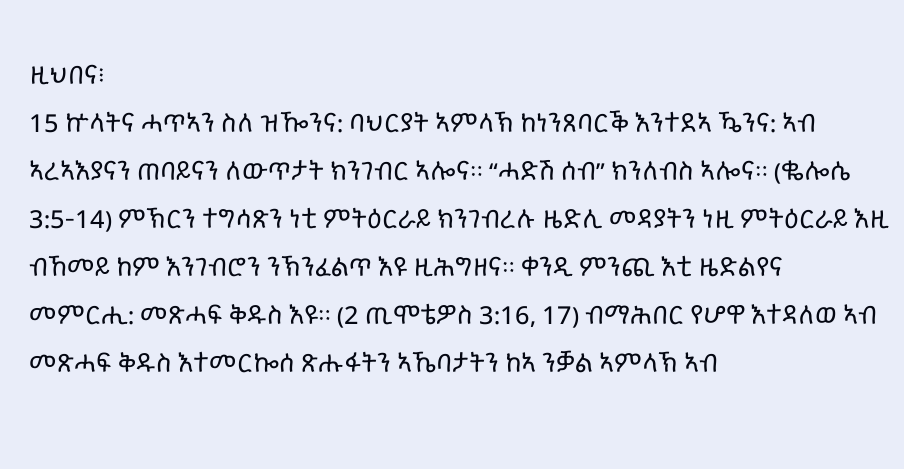ዚህበና፧
15 ኵላትና ሓጥኣን ስለ ዝዀንና: ባህርያት ኣምላኽ ከነንጸባርቕ እንተደኣ ዄንና: ኣብ ኣረኣእያናን ጠባይናን ለውጥታት ክንገብር ኣሎና። “ሓድሽ ሰብ” ክንለብስ ኣሎና። (ቈሎሴ 3:5-14) ምኽርን ተግሳጽን ነቲ ምትዕርራይ ክንገብረሉ ዜድሊ መዳያትን ነዚ ምትዕርራይ እዚ ብኸመይ ከም እንገብሮን ንኽንፈልጥ እዩ ዚሕግዘና። ቀንዲ ምንጪ እቲ ዜድልየና መምርሒ: መጽሓፍ ቅዱስ እዩ። (2 ጢሞቴዎስ 3:16, 17) ብማሕበር የሆዋ እተዳለወ ኣብ መጽሓፍ ቅዱስ እተመርኰሰ ጽሑፋትን ኣኼባታትን ከኣ ንቓል ኣምላኽ ኣብ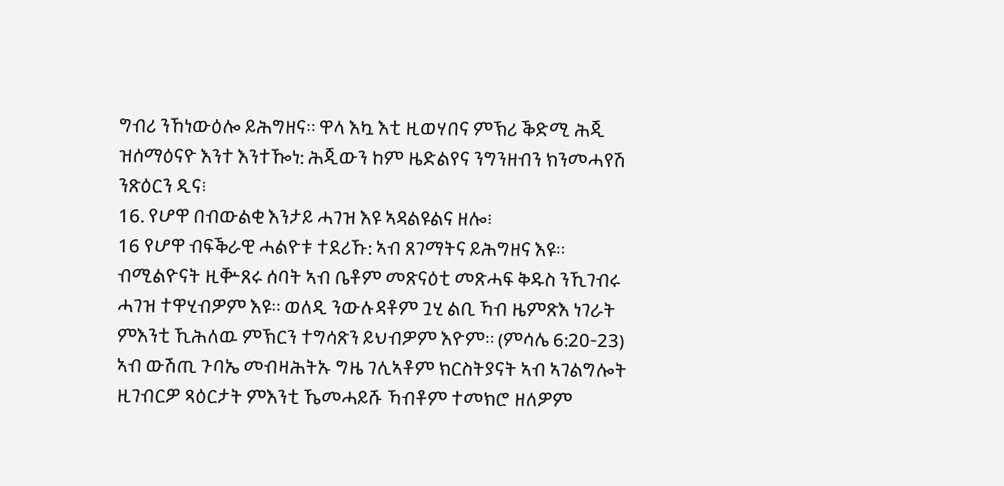ግብሪ ንኸነውዕሎ ይሕግዘና። ዋላ እኳ እቲ ዚወሃበና ምኽሪ ቕድሚ ሕጂ ዝሰማዕናዮ እንተ እንተዀነ: ሕጂውን ከም ዜድልየና ንግንዘብን ክንመሓየሽ ንጽዕርን ዲና፧
16. የሆዋ በብውልቂ እንታይ ሓገዝ እዩ ኣዳልዩልና ዘሎ፧
16 የሆዋ ብፍቕራዊ ሓልዮቱ ተደሪኹ: ኣብ ጸገማትና ይሕግዘና እዩ። ብሚልዮናት ዚቝጸሩ ሰባት ኣብ ቤቶም መጽናዕቲ መጽሓፍ ቅዱስ ንኺገብሩ ሓገዝ ተዋሂብዎም እዩ። ወለዲ ንውሉዳቶም ጓሂ ልቢ ኻብ ዜምጽእ ነገራት ምእንቲ ኺሕለዉ ምኽርን ተግሳጽን ይህብዎም እዮም። (ምሳሌ 6:20-23) ኣብ ውሽጢ ጉባኤ መብዛሕትኡ ግዜ ገሊኣቶም ክርስትያናት ኣብ ኣገልግሎት ዚገብርዎ ጻዕርታት ምእንቲ ኼመሓይሹ ኻብቶም ተመክሮ ዘለዎም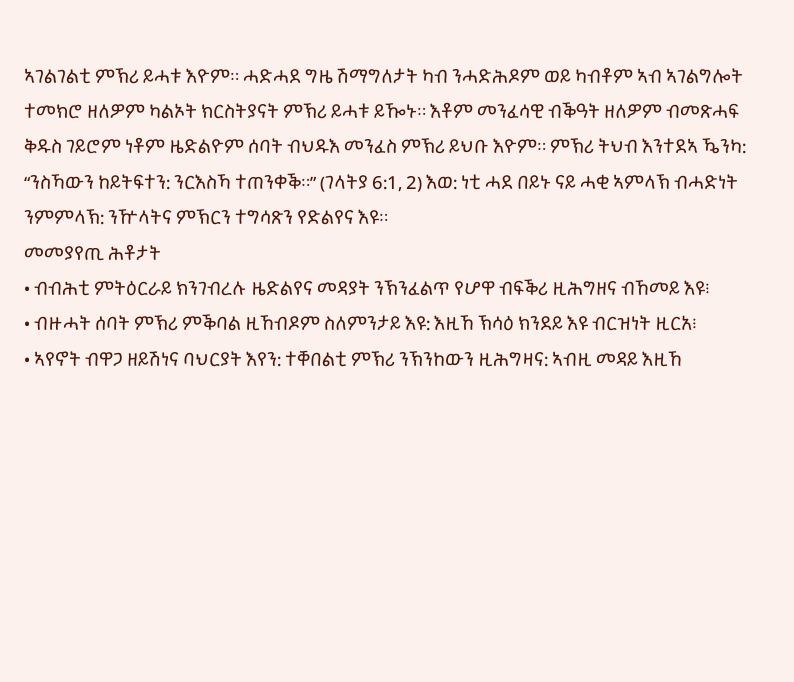ኣገልገልቲ ምኽሪ ይሓቱ እዮም። ሓድሓደ ግዜ ሽማግለታት ካብ ንሓድሕዶም ወይ ካብቶም ኣብ ኣገልግሎት ተመክሮ ዘለዎም ካልኦት ክርስትያናት ምኽሪ ይሓቱ ይዀኑ። እቶም መንፈሳዊ ብቕዓት ዘለዎም ብመጽሓፍ ቅዱስ ገይሮም ነቶም ዜድልዮም ሰባት ብህዱእ መንፈስ ምኽሪ ይህቡ እዮም። ምኽሪ ትህብ እንተደኣ ዄንካ: “ንስኻውን ከይትፍተን: ንርእስኻ ተጠንቀቕ።” (ገላትያ 6:1, 2) እወ: ነቲ ሓደ በይኑ ናይ ሓቂ ኣምላኽ ብሓድነት ንምምላኽ: ንዅላትና ምኽርን ተግሳጽን የድልየና እዩ።
መመያየጢ ሕቶታት
• ብብሕቲ ምትዕርራይ ክንገብረሉ ዜድልየና መዳያት ንኽንፈልጥ የሆዋ ብፍቕሪ ዚሕግዘና ብኸመይ እዩ፧
• ብዙሓት ሰባት ምኽሪ ምቕባል ዚኸብዶም ስለምንታይ እዩ: እዚኸ ኽሳዕ ክንደይ እዩ ብርዝነት ዚርአ፧
• ኣየኖት ብዋጋ ዘይሽነና ባህርያት እየን: ተቐበልቲ ምኽሪ ንኽንከውን ዚሕግዛና: ኣብዚ መዳይ እዚኸ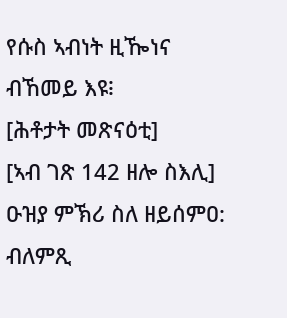የሱስ ኣብነት ዚዀነና ብኸመይ እዩ፧
[ሕቶታት መጽናዕቲ]
[ኣብ ገጽ 142 ዘሎ ስእሊ]
ዑዝያ ምኽሪ ስለ ዘይሰምዐ: ብለምጺ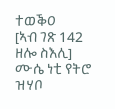ተወቕዐ
[ኣብ ገጽ 142 ዘሎ ስእሊ]
ሙሴ ነቲ የትሮ ዝሃቦ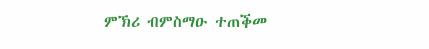ምኽሪ ብምስማዑ ተጠቕመ